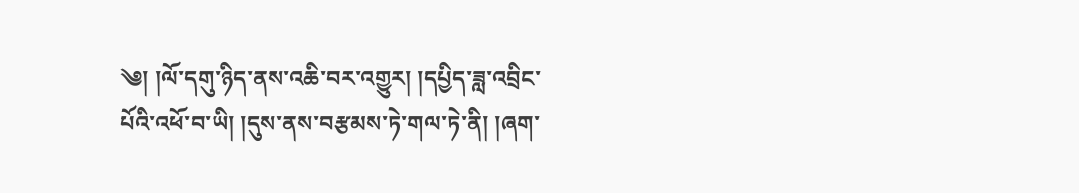༄། །ལོ་དགུ་ཉིད་ནས་འཆི་བར་འགྱུར། །དཔྱིད་ཟླ་འབྲིང་པོའི་འཕོ་བ་ཡི། །དུས་ནས་བརྩམས་ཏེ་གལ་ཏེ་ནི། །ཞག་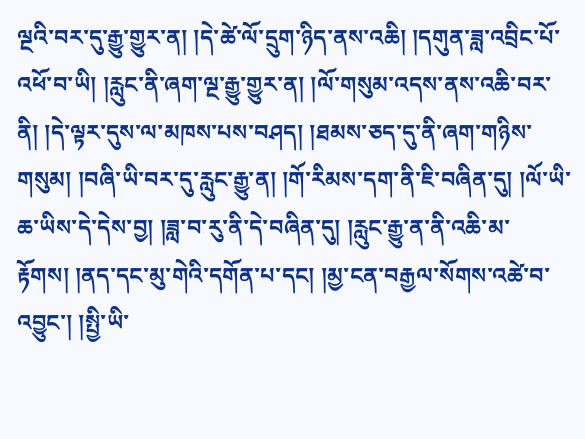ལྔའི་བར་དུ་རྒྱུ་གྱུར་ན། །དེ་ཚེ་ལོ་དྲུག་ཉིད་ནས་འཆི། །དགུན་ཟླ་འབྲིང་པོ་འཕོ་བ་ཡི། །རླུང་ནི་ཞག་ལྔ་རྒྱུ་གྱུར་ན། །ལོ་གསུམ་འདས་ནས་འཆི་བར་ནི། །དེ་ལྟར་དུས་ལ་མཁས་པས་བཤད། །ཐམས་ཅད་དུ་ནི་ཞག་གཉིས་གསུམ། །བཞི་ཡི་བར་དུ་རླུང་རྒྱུ་ན། །གོ་རིམས་དག་ནི་ཇི་བཞིན་དུ། །ལོ་ཡི་ཆ་ཡིས་དེ་དེས་བྱ། །ཟླ་བ་རུ་ནི་དེ་བཞིན་དུ། །རླུང་རྒྱུ་ན་ནི་འཆི་མ་རྟོགས། །ནད་དང་མུ་གེའི་དགོན་པ་དང། །མྱ་ངན་བརྒྱལ་སོགས་འཚེ་བ་འབྱུང་། །སྤྱི་ཡི་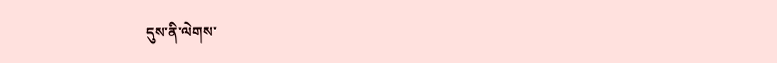དུས་ནི་ལེགས་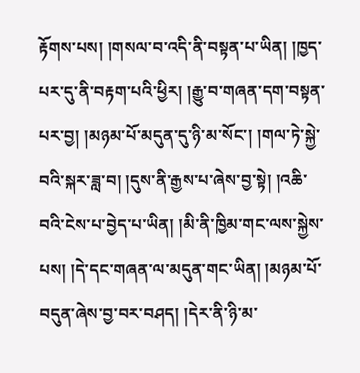རྟོགས་པས། །གསལ་བ་འདི་ནི་བསྟན་པ་ཡིན། །ཁྱད་པར་དུ་ནི་བརྟག་པའི་ཕྱིར། །རྒྱུ་བ་གཞན་དག་བསྟན་པར་བྱ། །མཉམ་པོ་མདུན་དུ་ཉི་མ་སོང་། །གལ་ཏེ་སྐྱེ་བའི་སྐར་ཟླ་བ། །དུས་ནི་རྒྱས་པ་ཞེས་བྱ་སྟེ། །འཆི་བའི་ངེས་པ་བྱེད་པ་ཡིན། །མི་ནི་ཁྱིམ་གང་ལས་སྐྱེས་པས། །དེ་དང་གཞན་ལ་མདུན་གང་ཡིན། །མཉམ་པོ་བདུན་ཞེས་བྱ་བར་བཤད། །དེར་ནི་ཉི་མ་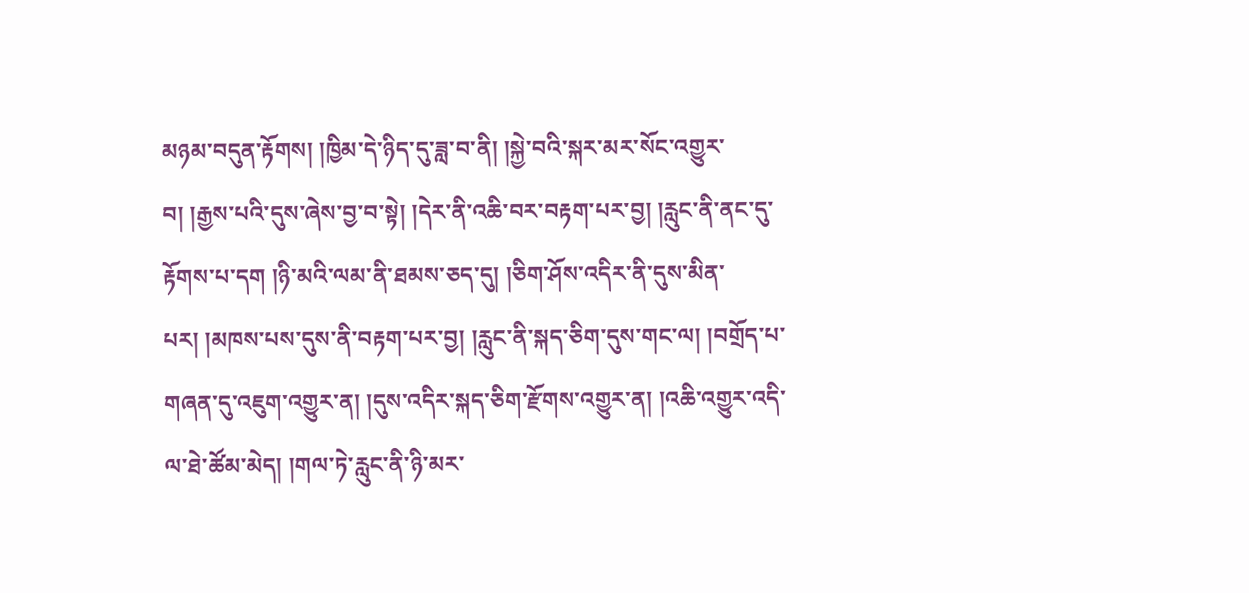མཉམ་བདུན་རྟོགས། །ཁྱིམ་དེ་ཉིད་དུ་ཟླ་བ་ནི། །སྐྱེ་བའི་སྐར་མར་སོང་འགྱུར་བ། །རྒྱས་པའི་དུས་ཞེས་བྱ་བ་སྟེ། །དེར་ནི་འཆི་བར་བརྟག་པར་བྱ། །རླུང་ནི་ནང་དུ་རྟོགས་པ་དག །ཉི་མའི་ལམ་ནི་ཐམས་ཅད་དུ། །ཅིག་ཤོས་འདིར་ནི་དུས་མིན་པར། །མཁས་པས་དུས་ནི་བརྟག་པར་བྱ། །རླུང་ནི་སྐད་ཅིག་དུས་གང་ལ། །བགྲོད་པ་གཞན་དུ་འཇུག་འགྱུར་ན། །དུས་འདིར་སྐད་ཅིག་རྫོགས་འགྱུར་ན། །འཆི་འགྱུར་འདི་ལ་ཐེ་ཚོམ་མེད། །གལ་ཏེ་རླུང་ནི་ཉི་མར་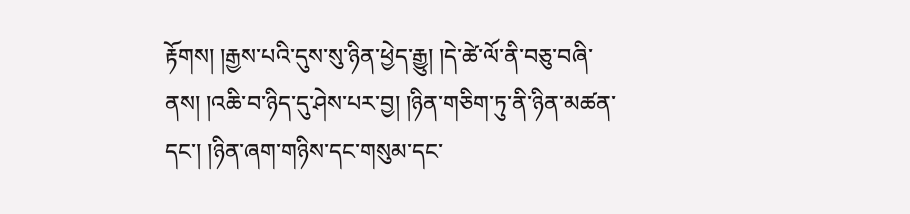རྟོགས། །རྒྱས་པའི་དུས་སུ་ཉིན་ཕྱེད་རྒྱུ། །དེ་ཚེ་ལོ་ནི་བཅུ་བཞི་ནས། །འཆི་བ་ཉིད་དུ་ཤེས་པར་བྱ། །ཉིན་གཅིག་ཏུ་ནི་ཉིན་མཚན་དང་། །ཉིན་ཞག་གཉིས་དང་གསུམ་དང་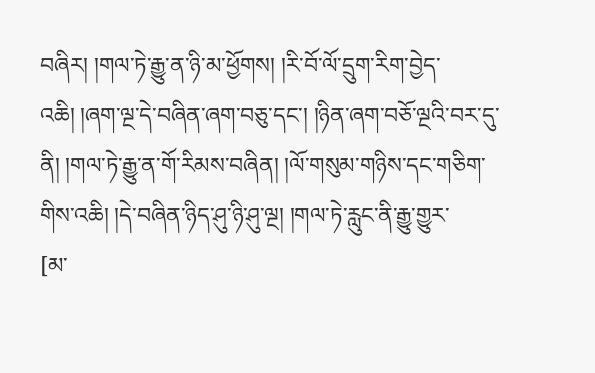བཞིར། །གལ་ཏེ་རྒྱུ་ན་ཉི་མ་ཕྱོགས། །རི་བོ་ལོ་དྲུག་རིག་བྱེད་འཆི། །ཞག་ལྔ་དེ་བཞིན་ཞག་བཅུ་དང་། །ཉིན་ཞག་བཅོ་ལྔའི་བར་དུ་ནི། །གལ་ཏེ་རྒྱུ་ན་གོ་རིམས་བཞིན། །ལོ་གསུམ་གཉིས་དང་གཅིག་གིས་འཆི། །དེ་བཞིན་ཉིད་ཤུ་ཉི་ཤུ་ལྔ། །གལ་ཏེ་རླུང་ནི་རྒྱུ་གྱུར་
[མ་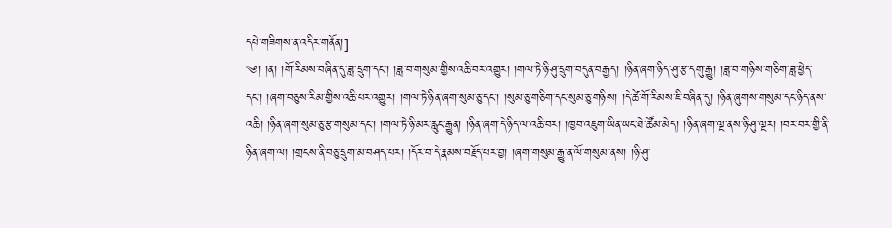དཔེ་གཟིགས་ན་འདིར་གནོན།]
༄། །ན། །གོ་རིམས་བཞིན་དུ་ཟླ་དྲུག་དང་། །ཟླ་བ་གསུམ་གྱིས་འཆི་བར་འགྱུར། །གལ་ཏེ་ཉི་ཤུ་དྲུག་བདུན་བརྒྱད། །ཉིན་ཞག་ཉིད་ཤུ་རྩ་དགུ་རྒྱུ། །ཟླ་བ་གཉིས་གཅིག་ཟླ་ཕྱེད་དང་། །ཞག་བཅུས་རིམ་གྱིས་འཆི་པར་འགྱུར། །གལ་ཏེ་ཉིན་ཞག་སུམ་ཅུ་དང་། །སུམ་ཅུ་གཅིག་དང་སུམ་ཅུ་གཉིས། །དེ་ཚེ་གོ་རིམས་ཇི་བཞིན་དུ། །ཉིན་ཞུགས་གསུམ་དང་ཉིད་ནས་འཆི། །ཉིན་ཞག་སུམ་ཅུ་རྩ་གསུམ་དང་། །གལ་ཏེ་ཉི་མར་རླུང་རྒྱུན། །ཉིན་ཞག་དེ་ཉིད་ལ་འཆི་བར། །ཁྱབ་འཇུག་ཡིན་ཡང་ཐེ་ཚོམ་མེད། །ཉིན་ཞག་ལྔ་ནས་ཉི་ཤུ་ལྔར། །བར་བར་གྱི་ནི་ཉིན་ཞག་ལ། །གྲངས་ནི་བཅུ་དྲུག་མ་བཤད་པར། །དོར་བ་དེ་རྣམས་བརྗོད་པར་བྱ། །ཞག་གསུམ་རྒྱུ་ན་ལོ་གསུམ་ནས། །ཉི་ཤུ་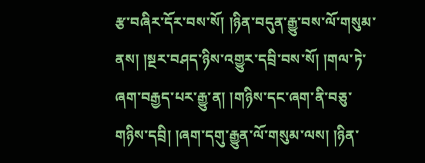རྩ་བཞིར་དོར་བས་སོ། །ཉིན་བདུན་རྒྱུ་བས་ལོ་གསུམ་ནས། །སྔར་བཤད་ཉིས་འགྱུར་དབྲི་བས་སོ། །གལ་ཏེ་ཞག་བརྒྱད་པར་རྒྱུ་ན། །གཉིས་དང་ཞག་ནི་བཅུ་གཉིས་དབྲི། །ཞག་དགུ་རྒྱུན་ལོ་གསུམ་ལས། །ཉིན་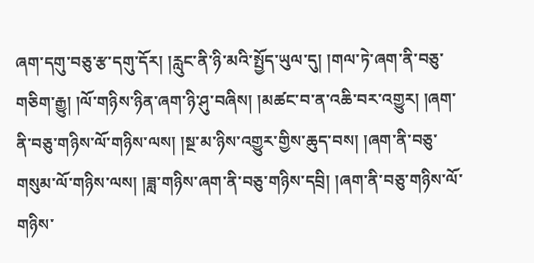ཞག་དགུ་བཅུ་རྩ་དགུ་དོར། །རླུང་ནི་ཉི་མའི་སྤྱོད་ཡུལ་དུ། །གལ་ཏེ་ཞག་ནི་བཅུ་གཅིག་རྒྱུ། །ལོ་གཉིས་ཉིན་ཞག་ཉི་ཤུ་བཞིས། །མཚང་བ་ན་འཆི་བར་འགྱུར། །ཞག་ནི་བཅུ་གཉིས་ལོ་གཉིས་ལས། །སྔ་མ་ཉིས་འགྱུར་གྱིས་ཆུད་བས། །ཞག་ནི་བཅུ་གསུམ་ལོ་གཉིས་ལས། །ཟླ་གཉིས་ཞག་ནི་བཅུ་གཉིས་དབྲི། །ཞག་ནི་བཅུ་གཉིས་ལོ་གཉིས་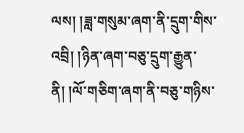ལས། །ཟླ་གསུམ་ཞག་ནི་དྲུག་གིས་འབྲི། །ཉིན་ཞག་བཅུ་དྲུག་རྒྱུན་ནི། །ལོ་གཅིག་ཞག་ནི་བཅུ་གཉིས་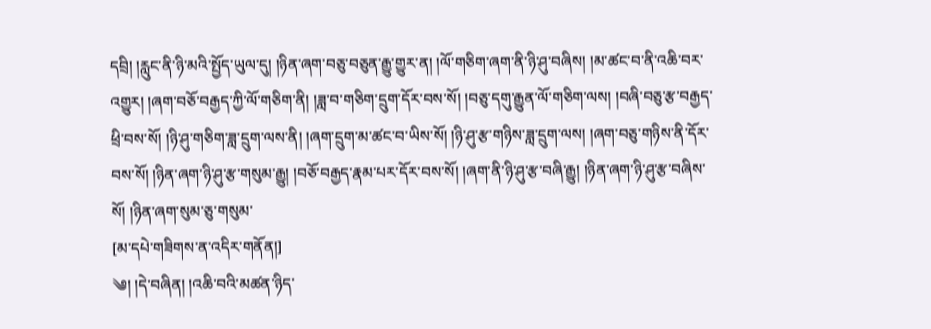དབྲི། །རླུང་ནི་ཉི་མའི་སྤྱོད་ཡུལ་དུ། །ཉིན་ཞག་བཅུ་བཅུན་རྒྱུ་གྱུར་ན། །ལོ་གཅིག་ཞག་ནི་ཉི་ཤུ་བཞིས། །མ་ཚང་བ་ནི་འཆི་བར་འགྱུར། །ཞག་བཅོ་བརྒྱད་ཀྱི་ལོ་གཅིག་ནི། །ཟླ་བ་གཅིག་དྲུག་དོར་བས་སོ། །བཅུ་དགུ་རྒྱུན་ལོ་གཅིག་ལས། །བཞི་བཅུ་རྩ་བརྒྱད་ཕྲི་བས་སོ། །ཉི་ཤུ་གཅིག་ཟླ་དྲུག་ལས་ནི། །ཞག་དྲུག་མ་ཚང་བ་ཡིས་སོ། །ཉི་ཤུ་རྩ་གཉིས་ཟླ་དྲུག་ལས། །ཞག་བཅུ་གཉིས་ནི་དོར་བས་སོ། །ཉིན་ཞག་ཉི་ཤུ་རྩ་གསུམ་རྒྱུ། །བཅོ་བརྒྱད་རྣམ་པར་དོར་བས་སོ། །ཞག་ནི་ཉི་ཤུ་རྩ་བཞི་རྒྱུ། །ཉིན་ཞག་ཉི་ཤུ་རྩ་བཞིས་སོ། །ཉིན་ཞག་སུམ་ཅུ་གསུམ་
[མ་དཔེ་གཟིགས་ན་འདིར་གནོན།]
༄། །དེ་བཞིན། །འཆི་བའི་མཚན་ཉིད་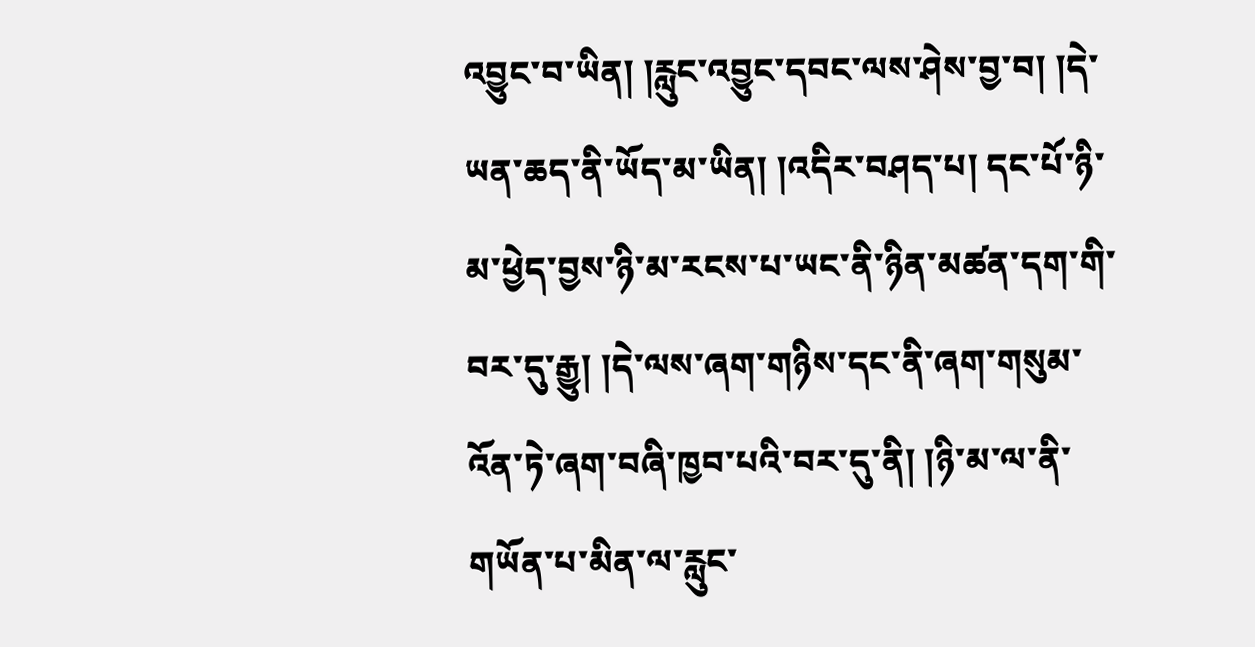འབྱུང་བ་ཡིན། །རླུང་འབྱུང་དབང་ལས་ཤེས་བྱ་བ། །དེ་ཡན་ཆད་ནི་ཡོད་མ་ཡིན། །འདིར་བཤད་པ། དང་པོ་ཉི་མ་ཕྱེད་བྱས་ཉི་མ་རངས་པ་ཡང་ནི་ཉིན་མཚན་དག་གི་བར་དུ་རྒྱུ། །དེ་ལས་ཞག་གཉིས་དང་ནི་ཞག་གསུམ་འོན་ཏེ་ཞག་བཞི་ཁྱབ་པའི་བར་དུ་ནི། །ཉི་མ་ལ་ནི་གཡོན་པ་མིན་ལ་རླུང་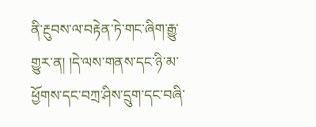ནི་རྔུབས་ལ་བརྟེན་ཏེ་གང་ཞིག་རྒྱུ་གྱུར་ན། །དེ་ལས་གནས་དང་ཉི་མ་ཕྱོགས་དང་བཀྲ་ཤིས་དྲུག་དང་བཞི་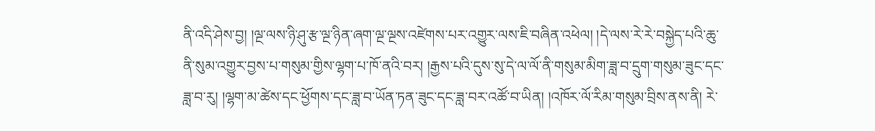ནི་འདི་ཤེས་བྱ། །ལྔ་ལས་ཉི་ཤུ་རྩ་ལྔ་ཉིན་ཞག་ལྔ་ལྔས་འཛེགས་པར་འགྱུར་ལས་ཇི་བཞིན་འཕེལ། །དེ་ལས་རེ་རེ་བསྐྱེད་པའི་ཆུ་ནི་སུམ་འགྱུར་བྱས་པ་གསུམ་གྱིས་ལྷག་པ་ཁོ་ནའི་བར། །རྒྱས་པའི་དུས་སུ་དེ་ལ་ལོ་ནི་གསུམ་མིག་ཟླ་བ་དྲུག་གསུམ་ཟུང་དང་ཟླ་བ་རུ། །ལྷག་མ་ཚེས་དང་ཕྱོགས་དང་ཟླ་བ་ཡོན་ཏན་ཟུང་དང་ཟླ་བར་འཚོ་བ་ཡིན། །འཁོར་ལོ་རིམ་གསུམ་བྲིས་ནས་ནི། རེ་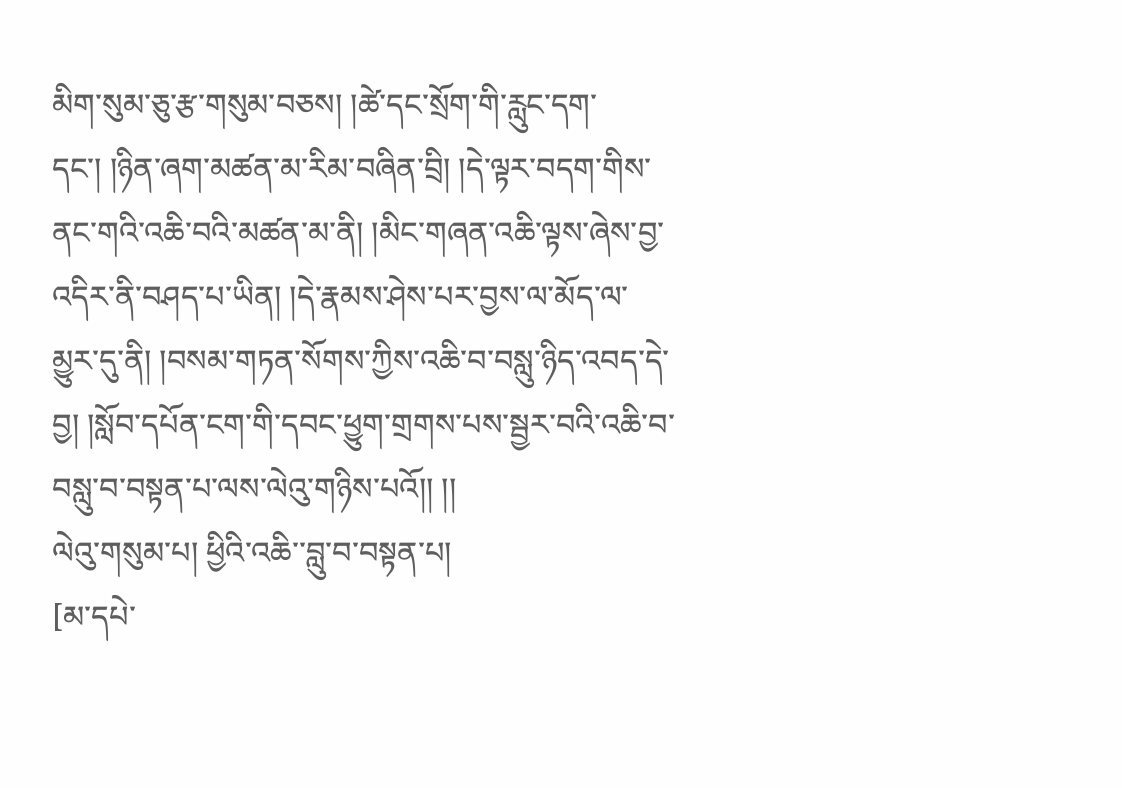མིག་སུམ་ཅུ་རྩ་གསུམ་བཅས། །ཚེ་དང་སྲོག་གི་རླུང་དག་དང་། །ཉིན་ཞག་མཚན་མ་རིམ་བཞིན་བྲི། །དེ་ལྟར་བདག་གིས་ནང་གའི་འཆི་བའི་མཚན་མ་ནི། །མིང་གཞན་འཆི་ལྟས་ཞེས་བྱ་འདིར་ནི་བཤད་པ་ཡིན། །དེ་རྣམས་ཤེས་པར་བྱས་ལ་མོད་ལ་མྱུར་དུ་ནི། །བསམ་གཏན་སོགས་ཀྱིས་འཆི་བ་བསླུ་ཉིད་འབད་དེ་བྱ། །སློབ་དཔོན་ངག་གི་དབང་ཕྱུག་གྲགས་པས་སྦྱར་བའི་འཆི་བ་བསླུ་བ་བསྟན་པ་ལས་ལེའུ་གཉིས་པའོ།། །།
ལེའུ་གསུམ་པ། ཕྱིའི་འཆི་་བླུ་བ་བསྟན་པ།
[མ་དཔེ་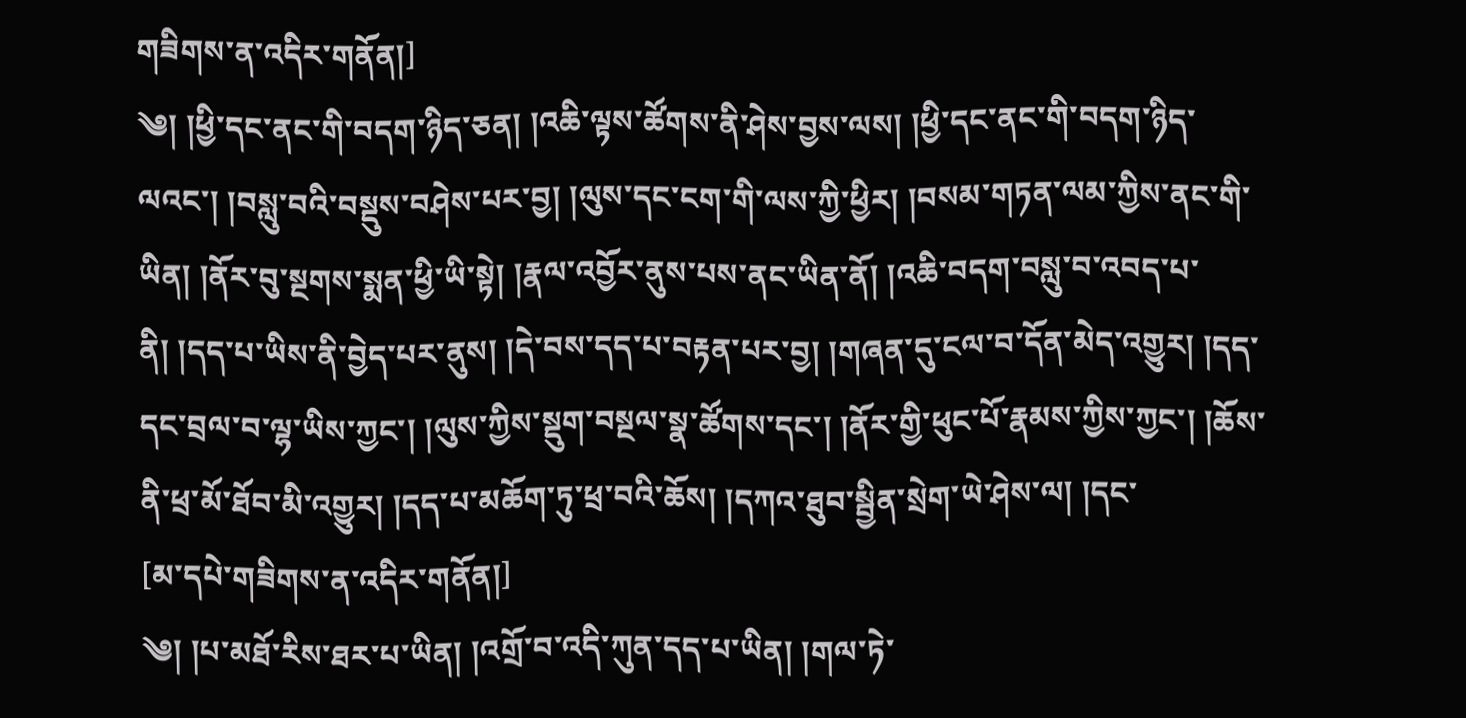གཟིགས་ན་འདིར་གནོན།]
༄། །ཕྱི་དང་ནང་གི་བདག་ཉིད་ཅན། །འཆི་ལྟས་ཚོགས་ནི་ཤེས་བྱས་ལས། །ཕྱི་དང་ནང་གི་བདག་ཉིད་ལའང་། །བསླུ་བའི་བསྡུས་བཤེས་པར་བྱ། །ལུས་དང་ངག་གི་ལས་ཀྱི་ཕྱིར། །བསམ་གཏན་ལམ་ཀྱིས་ནང་གི་ཡིན། །ནོར་བུ་སྔགས་སྨན་ཕྱི་ཡི་སྟེ། །རྣལ་འབྱོར་ནུས་པས་ནང་ཡིན་ནོ། །འཆི་བདག་བསླུ་བ་འབད་པ་ནི། །དད་པ་ཡིས་ནི་བྱེད་པར་ནུས། །དེ་བས་དད་པ་བརྟན་པར་བྱ། །གཞན་དུ་ངལ་བ་དོན་མེད་འགྱུར། །དད་དང་བྲལ་བ་ལྷ་ཡིས་ཀྱང་། །ལུས་ཀྱིས་སྡུག་བསྔལ་སྣ་ཚོགས་དང་། །ནོར་གྱི་ཕུང་པོ་རྣམས་ཀྱིས་ཀྱང་། །ཆོས་ནི་ཕྲ་མོ་ཐོབ་མི་འགྱུར། །དད་པ་མཆོག་ཏུ་ཕྲ་བའི་ཆོས། །དཀའ་ཐུབ་སྦྱིན་སྲེག་ཡེ་ཤེས་ལ། །དང་
[མ་དཔེ་གཟིགས་ན་འདིར་གནོན།]
༄། །པ་མཐོ་རིས་ཐར་པ་ཡིན། །འགྲོ་བ་འདི་ཀུན་དད་པ་ཡིན། །གལ་ཏེ་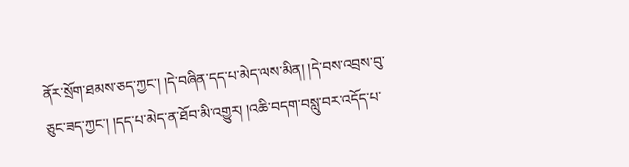ནོར་སྲོག་ཐམས་ཅད་ཀྱང་། །དེ་བཞིན་དད་པ་མེད་ལས་མིན། །དེ་བས་འབྲས་བུ་ཅུང་ཟད་ཀྱང་། །དད་པ་མེད་ན་ཐོབ་མི་འགྱུར། །འཆི་བདག་བསླུ་བར་འདོད་པ་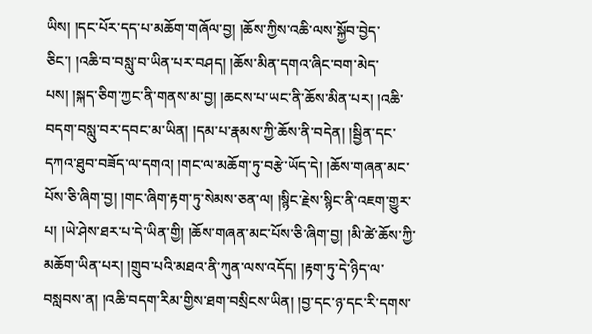ཡིས། །དང་པོར་དད་པ་མཆོག་གཞོལ་བྱ། །ཆོས་ཀྱིས་འཆི་ལས་སྐྱོབ་བྱེད་ཅིང་། །འཆི་བ་བསླུ་བ་ཡིན་པར་བཤད། །ཆོས་མིན་དགའ་ཞིང་བག་མེད་པས། །སྐད་ཅིག་ཀྱང་ནི་གནས་མ་བྱ། །ཆངས་པ་ཡང་ནི་ཆོས་མིན་པར། །འཆི་བདག་བསླུ་བར་དབང་མ་ཡིན། །དམ་པ་རྣམས་ཀྱི་ཆོས་ནི་བདེན། །སྦྱིན་དང་དཀའ་ཐུབ་བཟོད་ལ་དགའ། །གང་ལ་མཆོག་ཏུ་བརྩེ་ཡོད་དེ། །ཆོས་གཞན་མང་པོས་ཅི་ཞིག་བྱ། །གང་ཞིག་རྟག་ཏུ་སེམས་ཅན་ལ། །སྙིང་རྗེས་སྙིང་ནི་འཇག་གྱུར་པ། །ཡེ་ཤེས་ཐར་པ་དེ་ཡིན་གྱི། །ཆོས་གཞན་མང་པོས་ཅི་ཞིག་བྱ། །མི་ཚེ་ཆོས་ཀྱི་མཆོག་ཡིན་པར། །གྲུབ་པའི་མཐའ་ནི་ཀུན་ལས་འདོད། །རྟག་ཏུ་དེ་ཉིད་ལ་བསླབས་ན། །འཆི་བདག་རིམ་གྱིས་ཐག་བསྲིངས་ཡིན། །བྱ་དང་ཉ་དང་རི་དགས་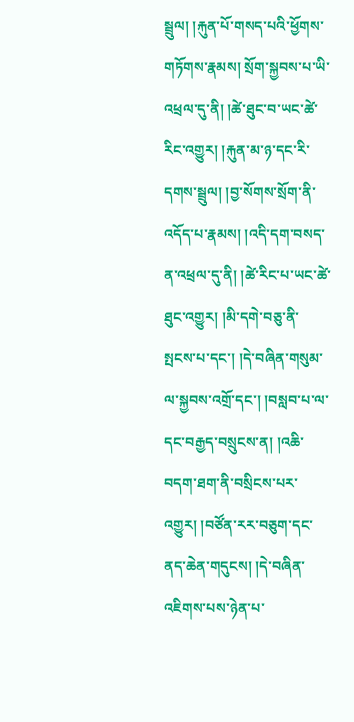སྦྲུལ། །རྐུན་པོ་གསད་པའི་ཕྱོགས་གཏོགས་རྣམས། སྲོག་སྐྱབས་པ་ཡི་འཕྲལ་དུ་ནི། །ཚེ་ཐུང་བ་ཡང་ཚེ་རིང་འགྱུར། །རྐུན་མ་ཉ་དང་རི་དགས་སྦྲུལ། །བྱ་སོགས་སྲོག་ནི་འདོད་པ་རྣམས། །འདི་དག་བསད་ན་འཕྲལ་དུ་ནི། །ཚེ་རིང་པ་ཡང་ཚེ་ཐུང་འགྱུར། །མི་དགེ་བཅུ་ནི་སྤངས་པ་དང་། །དེ་བཞིན་གསུམ་ལ་སྐྱབས་འགྲོ་དང་། །བསླབ་པ་ལ་དང་བརྒྱད་བསྲུངས་ན། །འཆི་བདག་ཐག་ནི་བསྲིངས་པར་འགྱུར། །བཙོན་རར་བཅུག་དང་ནད་ཆེན་གདུངས། །དེ་བཞིན་འཇིགས་པས་ཉེན་པ་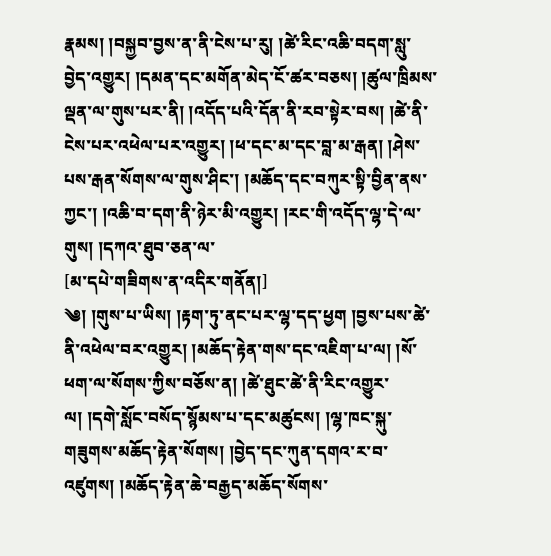རྣམས། །བསྐྱབ་བྱས་ན་ནི་ངེས་པ་རུ། །ཚེ་རིང་འཆི་བདག་སླུ་བྱེད་འགྱུར། །དམན་དང་མགོན་མེད་ངོ་ཚར་བཅས། །ཚུལ་ཁྲིམས་ལྡན་ལ་གུས་པར་ནི། །འདོད་པའི་དོན་ནི་རབ་སྟེར་བས། །ཚེ་ནི་ངེས་པར་འཕེལ་པར་འགྱུར། །ཕ་དང་མ་དང་བླ་མ་རྒན། །ཤེས་པས་རྒན་སོགས་ལ་གུས་ཤིང་། །མཆོད་དང་བཀུར་སྟི་བྱིན་ནས་ཀྱང་། །འཆི་བ་དག་ནི་ཉེར་མི་འགྱུར། །རང་གི་འདོད་ལྷ་དེ་ལ་གུས། །དཀའ་ཐུབ་ཅན་ལ་
[མ་དཔེ་གཟིགས་ན་འདིར་གནོན།]
༄། །གུས་པ་ཡིས། །རྟག་ཏུ་ནང་པར་ལྷ་དད་ཕྱག །བྱས་པས་ཚེ་ནི་འཕེལ་བར་འགྱུར། །མཆོད་རྟེན་གས་དང་འཇིག་པ་ལ། །སོ་ཕག་ལ་སོགས་ཀྱིས་བཅོས་ན། །ཚེ་ཐུང་ཚེ་ནི་རིང་འགྱུར་ལ། །དགེ་སློང་བསོད་སྙོམས་པ་དང་མཚུངས། །ལྷ་ཁང་སྐུ་གཟུགས་མཆོད་རྟེན་སོགས། །བྱེད་དང་ཀུན་དགའ་ར་བ་འཛུགས། །མཆོད་རྟེན་ཆེ་བརྒྱད་མཆོད་སོགས་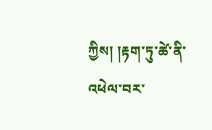ཀྱིས། །རྟག་ཏུ་ཚེ་ནི་འཕེལ་བར་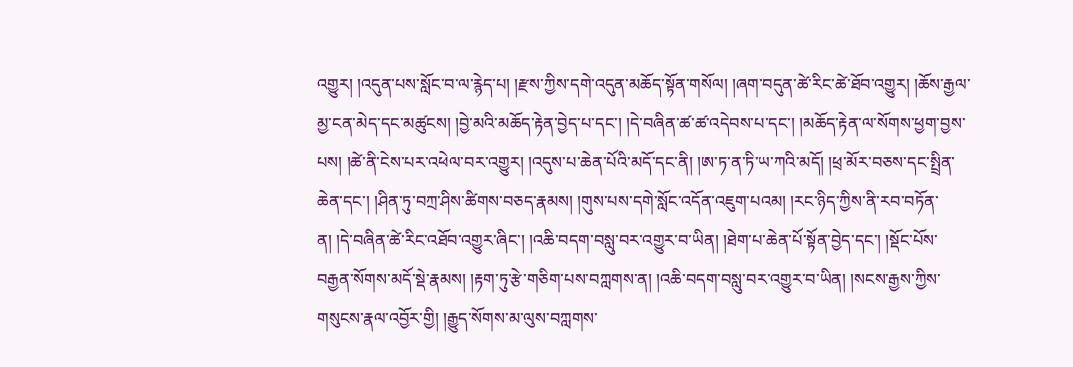འགྱུར། །འདུན་པས་སློང་བ་ལ་རྙེད་པ། །རྫས་ཀྱིས་དགེ་འདུན་མཆོད་སྟོན་གསོལ། །ཞག་བདུན་ཚེ་རིང་ཚེ་ཐོབ་འགྱུར། །ཆོས་རྒྱལ་མྱ་ངན་མེད་དང་མཚུངས། །བྱེ་མའི་མཆོད་རྟེན་བྱེད་པ་དང་། །དེ་བཞིན་ཚ་ཚ་འདེབས་པ་དང་། །མཆོད་རྟེན་ལ་སོགས་ཕྱག་བྱས་པས། །ཚེ་ནི་ངེས་པར་འཕེལ་བར་འགྱུར། །འདུས་པ་ཆེན་པོའི་མདོ་དང་ནི། །ཨ་ཏ་ན་ཏི་ཡ་ཀའི་མདོ། །ཕྲ་མོར་བཅས་དང་སྤྲིན་ཆེན་དང་། །ཤིན་ཏུ་བཀྲ་ཤིས་ཚིགས་བཅད་རྣམས། །གུས་པས་དགེ་སློང་འདོན་འཇུག་པའམ། །རང་ཉིད་ཀྱིས་ནི་རབ་བཏོན་ན། །དེ་བཞིན་ཚེ་རིང་འཐོབ་འགྱུར་ཞིང་། །འཆི་བདག་བསླུ་བར་འགྱུར་བ་ཡིན། །ཐེག་པ་ཆེན་པོ་སྟོན་བྱེད་དང་། །སྡོང་པོས་བརྒྱན་སོགས་མདོ་སྡེ་རྣམས། །རྟག་ཏུ་རྩེ་གཅིག་པས་བཀླགས་ན། །འཆི་བདག་བསླུ་བར་འགྱུར་བ་ཡིན། །སངས་རྒྱས་ཀྱིས་གསུངས་རྣལ་འབྱོར་གྱི། །རྒྱུད་སོགས་མ་ལུས་བཀླགས་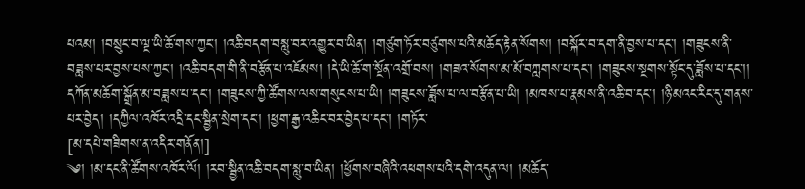པའམ། །བསྲུང་བ་ལྔ་ཡི་ཆོ་གས་ཀྱང་། །འཆི་བདག་བསླུ་བར་འགྱུར་བ་ཡིན། །གཙུག་ཏོར་བཙུགས་པའི་མཆོད་རྟེན་སོགས། །བསྐོར་བ་དག་ནི་བྱས་པ་དང་། །གཟུངས་ནི་བཟླས་པར་བྱས་པས་ཀྱང་། །འཆི་བདག་གི་ནི་བརྩོན་པ་འཇོམས། །དེ་ཡི་ཆོ་ག་སྔོན་འགྲོ་བས། །གཟའ་སོགས་མ་མོ་བཀླགས་པ་དང་། །གཟུངས་སྔགས་སྟོང་དུ་ཟློས་པ་དང་།། དཀོན་མཆོག་སྒྲོན་མ་བཟླས་པ་དང་། །གཟུངས་ཀྱི་ཚོགས་ལས་གསུངས་པ་ཡི། །གཟུངས་ཟློས་པ་ལ་བརྩོན་པ་ཡི། །མཁས་པ་རྣམས་ནི་འཆི་བ་དང་། །ཉི་མའང་རིང་དུ་གནས་པར་བྱེད། །དཀྱིལ་འཁོར་འདྲི་དང་སྦྱིན་སྲེག་དང་། །ཕྱག་རྒྱ་འཆིང་བར་བྱེད་པ་དང་། །གཏོར་
[མ་དཔེ་གཟིགས་ན་འདིར་གནོན།]
༄། །མ་དང་ནི་ཚོགས་འཁོར་ལོ། །རབ་སྦྱིན་འཆི་བདག་སླུ་བ་ཡིན། །ཕྱོགས་བཞིའི་འཕགས་པའི་དགེ་འདུན་ལ། །མཆོད་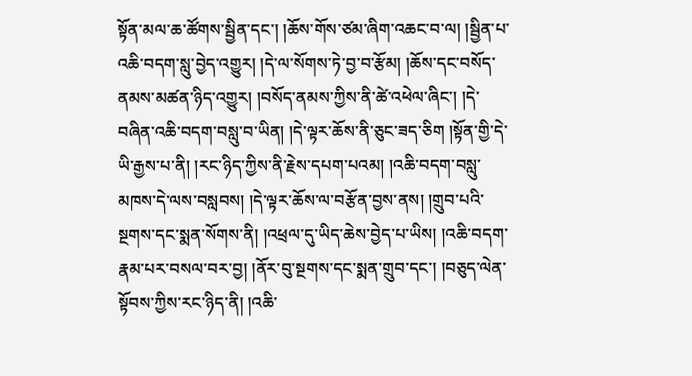སྟོན་མལ་ཆ་ཚོགས་སྦྱིན་དང་། །ཆོས་གོས་ཙམ་ཞིག་འཆང་བ་ལ། །སྦྱིན་པ་འཆི་བདག་སླུ་བྱེད་འགྱུར། །དེ་ལ་སོགས་ཏེ་བྱ་བ་རྩོམ། །ཆོས་དང་བསོད་ནམས་མཚན་ཉིད་འགྱུར། །བསོད་ནམས་ཀྱིས་ནི་ཚེ་འཕེལ་ཞིང་། །དེ་བཞིན་འཆི་བདག་བསླུ་བ་ཡིན། །དེ་ལྟར་ཆོས་ནི་ཅུང་ཟད་ཅིག །སྟོན་གྱི་དེ་ཡི་རྒྱས་པ་ནི། །རང་ཉིད་ཀྱིས་ནི་རྗེས་དཔག་པའམ། །འཆི་བདག་བསླུ་མཁས་དེ་ལས་བསླབས། །དེ་ལྟར་ཆོས་ལ་བརྩོན་བྱས་ནས། །གྲུབ་པའི་སྔགས་དང་སྨན་སོགས་ནི། །འཕྲལ་དུ་ཡིད་ཆེས་བྱེད་པ་ཡིས། །འཆི་བདག་རྣམ་པར་བསལ་བར་བྱ། །ནོར་བུ་སྔགས་དང་སྨན་གྲུབ་དང་། །བཅུད་ལེན་སྟོབས་ཀྱིས་རང་ཉིད་ནི། །འཆི་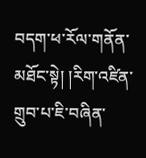བདག་ཕ་རོལ་གནོན་མཐོང་སྟེ། །རིག་འཛིན་གྲུབ་པ་ཇི་བཞིན་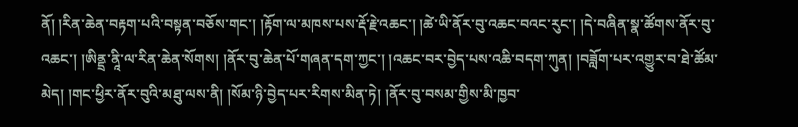ནོ། །རིན་ཆེན་བརྟག་པའི་བསྟན་བཅོས་གང་། །རྟོག་ལ་མཁས་པས་རྡོ་རྗེ་འཆང་། །ཚེ་ཡི་ནོར་བུ་འཆང་བའང་རུང་། །དེ་བཞིན་སྣ་ཚོགས་ནོར་བུ་འཆང་། །ཨིནྡྲ་ནཱི་ལ་རིན་ཆེན་སོགས། །ནོར་བུ་ཆེན་པོ་གཞན་དག་ཀྱང་། །འཆང་བར་བྱེད་པས་འཆི་བདག་ཀུན། །བཟློག་པར་འགྱུར་བ་ཐེ་ཚོམ་མེད། །གང་ཕྱིར་ནོར་བུའི་མཐུ་ལས་ནི། །སོམ་ཉི་བྱེད་པར་རིགས་མིན་ཏེ། །ནོར་བུ་བསམ་གྱིས་མི་ཁྱབ་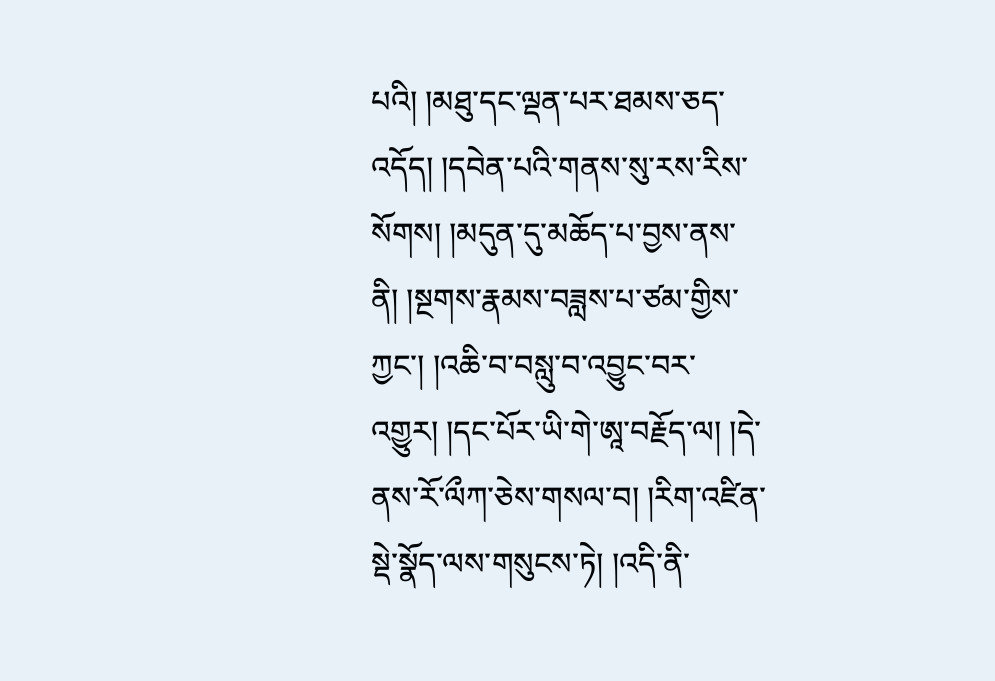པའི། །མཐུ་དང་ལྡན་པར་ཐམས་ཅད་འདོད། །དབེན་པའི་གནས་སུ་རས་རིས་སོགས། །མདུན་དུ་མཆོད་པ་བྱས་ནས་ནི། །སྔགས་རྣམས་བཟླས་པ་ཙམ་གྱིས་ཀྱང་། །འཆི་བ་བསླུ་བ་འབྱུང་བར་འགྱུར། །དང་པོར་ཡི་གེ་ཨཱ་བརྗོད་ལ། །དེ་ནས་རོ་ལྀཀ་ཅེས་གསལ་བ། །རིག་འཛིན་སྡེ་སྣོད་ལས་གསུངས་ཏེ། །འདི་ནི་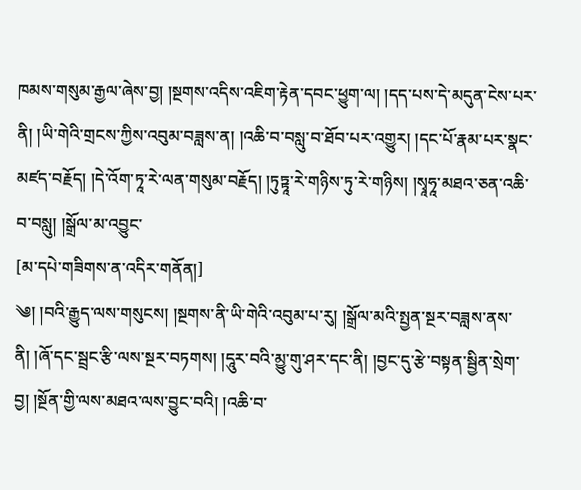ཁམས་གསུམ་རྒྱལ་ཞེས་བྱ། །སྔགས་འདིས་འཇིག་རྟེན་དབང་ཕྱུག་ལ། །དད་པས་དེ་མདུན་ངེས་པར་ནི། །ཡི་གེའི་གྲངས་ཀྱིས་འབུམ་བཟླས་ན། །འཆི་བ་བསླུ་བ་ཐོབ་པར་འགྱུར། །དང་པོ་རྣམ་པར་སྣང་མཛད་བརྗོད། །དེ་འོག་ཏཱ་རེ་ལན་གསུམ་བརྗོད། །ཏུཏྟཱ་རེ་གཉིས་ཏུ་རེ་གཉིས། །སྭཱཧཱ་མཐའ་ཅན་འཆི་བ་བསླུ། །སྒྲོལ་མ་འབྱུང་
[མ་དཔེ་གཟིགས་ན་འདིར་གནོན།]
༄། །བའི་རྒྱུད་ལས་གསུངས། །སྔགས་ནི་ཡི་གེའི་འབུམ་པ་རུ། །སྒྲོལ་མའི་སྤྱན་སྔར་བཟླས་ནས་ནི། །ཞོ་དང་སྦྲང་རྩི་ལས་སྔར་བཏགས། །དཱུར་བའི་མྱུ་གུ་ཤར་དང་ནི། །བྱང་དུ་རྩེ་བསྟན་སྦྱིན་སྲེག་བྱ། །སྔོན་གྱི་ལས་མཐའ་ལས་བྱུང་བའི། །འཆི་བ་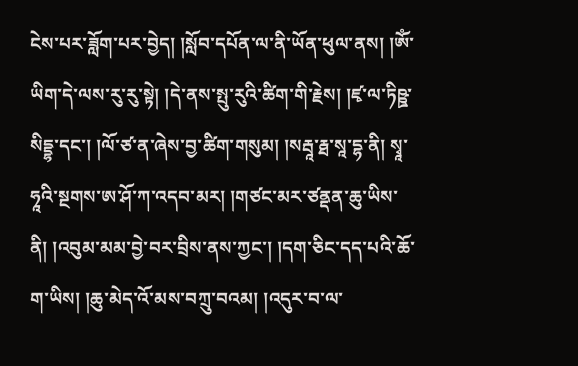ངེས་པར་ཟློག་པར་བྱེད། །སློབ་དཔོན་ལ་ནི་ཡོན་ཕུལ་ནས། །ཨོཾ་ཡིག་དེ་ལས་རུ་རུ་སྟེ། །དེ་ནས་སྤུ་རུའི་ཚིག་གི་རྗེས། །ཛྭ་ལ་ཏིཥྛ་སིདྡྷ་དང་། །ལོ་ཙ་ན་ཞེས་བྱ་ཚིག་གསུམ། །སརྦཱ་རྠ་སཱ་དྷ་ནི། སྭཱ་ཧཱའི་སྔགས་ཨ་ཤོ་ཀ་འདབ་མར། །གཙང་མར་ཙནྡན་ཆུ་ཡིས་ནི། །འབུམ་མམ་བྱེ་བར་བྲིས་ནས་ཀྱང་། །དག་ཅིང་དད་པའི་ཆོ་ག་ཡིས། །ཆུ་མེད་འོ་མས་བཀྲུ་བའམ། །འདུར་བ་ལ་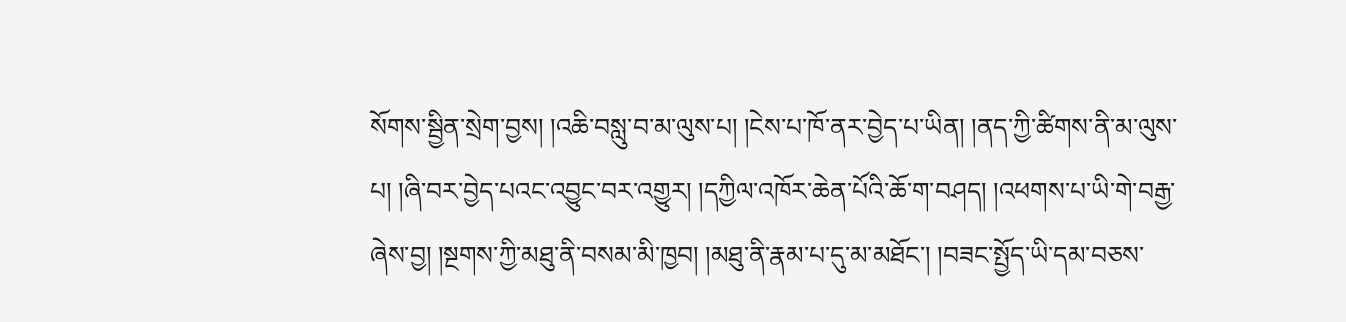སོགས་སྦྱིན་སྲེག་བྱས། །འཆི་བསླུ་བ་མ་ལུས་པ། །ངེས་པ་ཁོ་ནར་བྱེད་པ་ཡིན། །ནད་ཀྱི་ཚིགས་ནི་མ་ལུས་པ། །ཞི་བར་བྱེད་པའང་འབྱུང་བར་འགྱུར། །དཀྱིལ་འཁོར་ཆེན་པོའི་ཆོ་ག་བཤད། །འཕགས་པ་ཡི་གེ་བརྒྱ་ཞེས་བྱ། །སྔགས་ཀྱི་མཐུ་ནི་བསམ་མི་ཁྱབ། །མཐུ་ནི་རྣམ་པ་དུ་མ་མཐོང་། །བཟང་སྤྱོད་ཡི་དམ་བཅས་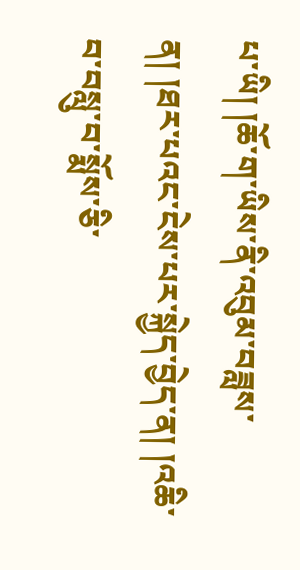པ་ཡི། །ཆོ་ག་ཡིས་ནི་འབུམ་བཟླས་ན། །ཐར་པའང་ངེས་པར་སྐྱེད་བྱེད་ན། །འཆི་བ་བསླུ་བ་སྨོས་ཅི་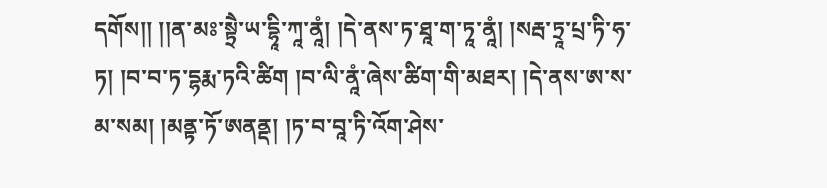དགོས།། །།ན་མཿ་སྟྲཻ་ཡ་དྷཱི་ཀཱ་ནཱཾ། །དེ་ནས་ཏ་ཐཱ་ག་ཏཱ་ནཱཾ། །སརྦ་ཏྲཱ་པྲ་ཏི་ཧ་ཏ། །བ་བ་ཏ་དྷརྨ་ཏའི་ཚིག །བ་ལི་ནཱཾ་ཞེས་ཚིག་གི་མཐར། །དེ་ནས་ཨ་ས་མ་སམ། །མནྟ་ཏོ་ཨནནྡ། །ཏ་བ་བཱ་ཏི་འོག་ཤེས་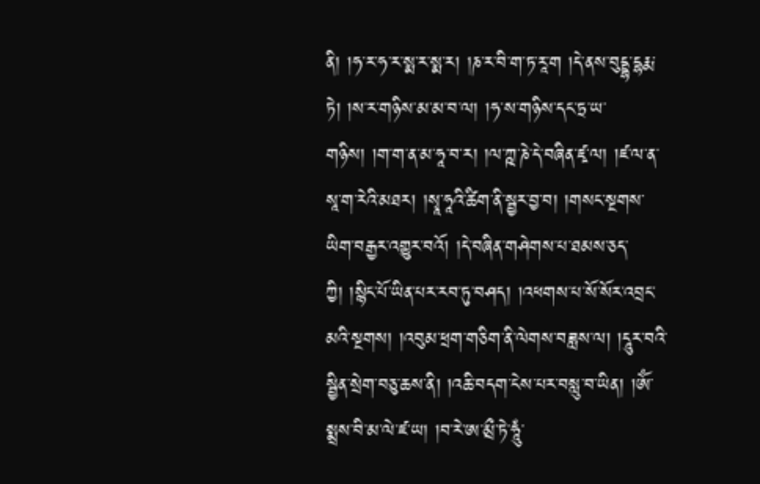ནི། །ཧ་ར་ཧ་ར་སྨ་ར་སྨ་ར། །ཎ་ར་བི་ག་ཏ་རཱ་ག །དེ་ནས་བུདྡྷ་དྷརྨ་ཏེ། །ས་ར་གཉིས་མ་མ་བ་ལ། །ཧ་ས་གཉིས་དང་ཏྲ་ཡ་གཉིས། །ག་ག་ན་མ་ཧཱ་བ་ར། །ལ་ཀྵ་ཎེ་དེ་བཞིན་ཛྭ་ལ། །ཛ་ལ་ན་སཱ་ག་རེའི་མཐར། །སྭཱ་ཧཱའི་ཚིག་ནི་སྦྱར་བྱ་བ། །གསང་སྔགས་ཡིག་བརྒྱར་འགྱུར་བའོ། །དེ་བཞིན་གཤེགས་པ་ཐམས་ཅད་ཀྱི། །སྙིང་པོ་ཡིན་པར་རབ་ཏུ་བཤད། །འཕགས་པ་སོ་སོར་འབྲང་མའི་སྔགས། །འབུམ་ཕྲག་གཅིག་ནི་ལེགས་བཟླས་ལ། །དཱུར་བའི་སྦྱིན་སྲེག་བཅུ་ཆས་ནི། །འཆི་བདག་ངེས་པར་བསླུ་བ་ཡིན། །ཨོཾ་སྨྲས་བི་མ་ལེ་ཛ་ཡ། །བ་རེ་ཨ་མྲྀ་ཏེ་ཧཱུཾ་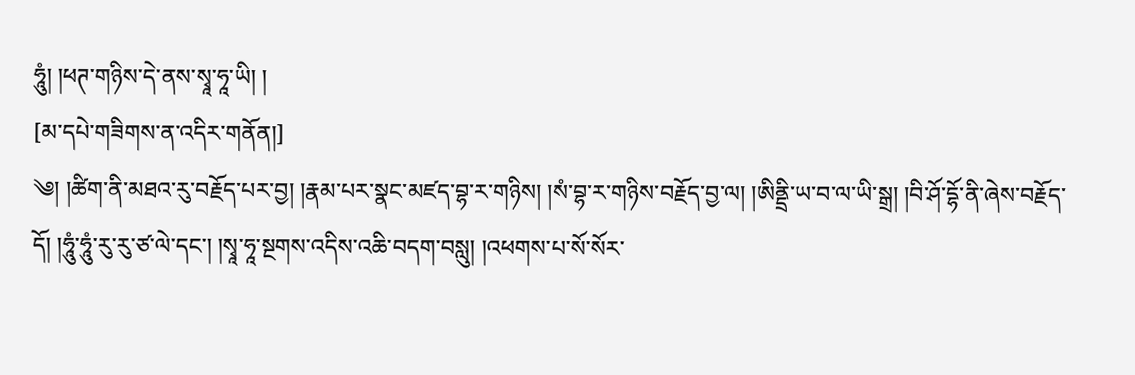ཧཱུཾ། །ཕཊ་གཉིས་དེ་ནས་སྭཱ་ཧཱ་ཡི། །
[མ་དཔེ་གཟིགས་ན་འདིར་གནོན།]
༄། །ཚིག་ནི་མཐའ་རུ་བརྗོད་པར་བྱ། །རྣམ་པར་སྣང་མཛད་བྷ་ར་གཉིས། །སཾ་བྷ་ར་གཉིས་བརྗོད་བྱ་ལ། །ཨིནྡྲི་ཡ་བ་ལ་ཡི་སྒྲ། །བི་ཤོ་དྷོ་ནི་ཞེས་བརྗོད་དོ། །ཧཱུཾ་ཧཱུཾ་རུ་རུ་ཙ་ལེ་དང་། །སྭཱ་ཧཱ་སྔགས་འདིས་འཆི་བདག་བསླུ། །འཕགས་པ་སོ་སོར་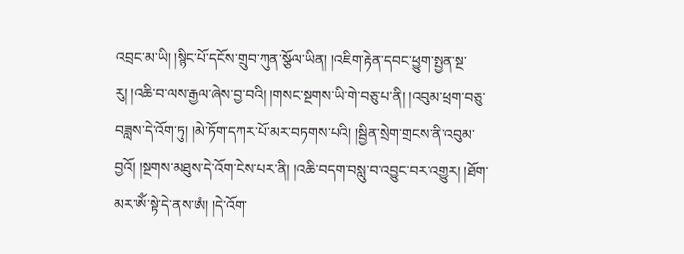འབྲང་མ་ཡི། །སྙིང་པོ་དངོས་གྲུབ་ཀུན་སྩོལ་ཡིན། །འཇིག་རྟེན་དབང་ཕྱུག་སྤྱན་སྔ་རུ། །འཆི་བ་ལས་རྒྱལ་ཞེས་བྱ་བའི། །གསང་སྔགས་ཡི་གེ་བཅུ་པ་ནི། །འབུམ་ཕྲག་བཅུ་བཟླས་དེ་འོག་ཏུ། །མེ་ཏོག་དཀར་པོ་མར་བཏགས་པའི། །སྦྱིན་སྲེག་གྲངས་ནི་འབུམ་བྱའོ། །སྔགས་མཐུས་དེ་འོག་ངེས་པར་ནི། །འཆི་བདག་བསླུ་བ་འབྱུང་བར་འགྱུར། །ཐོག་མར་ཨོཾ་སྟེ་དེ་ནས་ཨཾ། །དེ་འོག་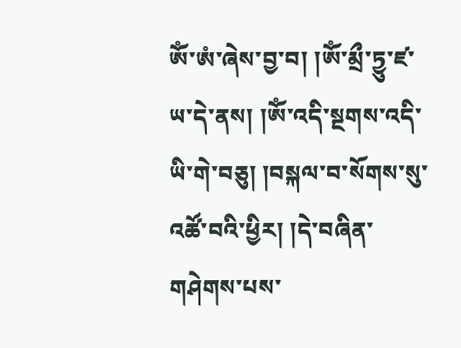ཨོཾ་ཨཾ་ཞེས་བྱ་བ། །ཨོཾ་མྲྀ་ཏྱུ་ཛ་ཡ་དེ་ནས། །ཨོཾ་འདི་སྔགས་འདི་ཡི་གེ་བཅུ། །བསྐལ་བ་སོགས་སུ་འཚོ་བའི་ཕྱིར། །དེ་བཞིན་གཤེགས་པས་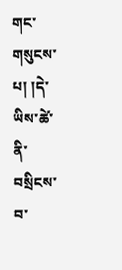གང་གསུངས་པ། །དེ་ཡིས་ཚེ་ནི་བསྲིངས་བ་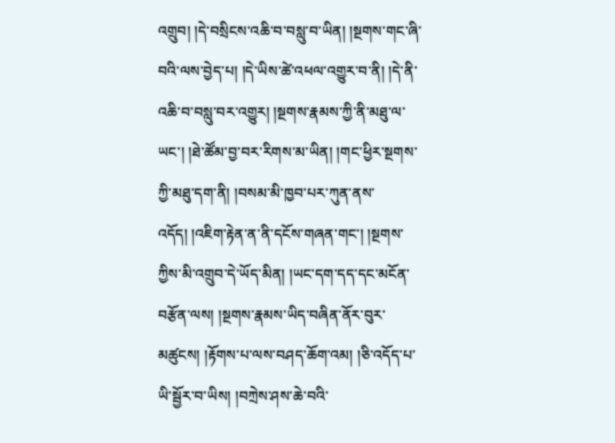འགྲུབ། །དེ་བསྲིངས་འཆི་བ་བསླུ་བ་ཡིན། །སྔགས་གང་ཞི་བའི་ལས་བྱེད་པ། །དེ་ཡིས་ཚེ་འཕལ་འགྱུར་བ་ནི། །དེ་ནི་འཆི་བ་བསླུ་བར་འགྱུར། །སྔགས་རྣམས་ཀྱི་ནི་མཐུ་ལ་ཡང་། །ཐེ་ཚོམ་བྱ་བར་རིགས་མ་ཡིན། །གང་ཕྱིར་སྔགས་ཀྱི་མཐུ་དག་ནི། །བསམ་མི་ཁྱབ་པར་ཀུན་ནས་འདོད། །འཇིག་རྟེན་ན་ནི་དངོས་གཞན་གང་། །སྔགས་ཀྱིས་མི་འགྲུབ་དེ་ཡོད་མིན། །ཡང་དག་དད་དང་མངོན་བརྩོན་ལས། །སྔགས་རྣམས་ཡིད་བཞིན་ནོར་བུར་མཚུངས། །རྟོགས་པ་ལས་བཤད་ཆོག་འམ། །ཅི་འདོད་པ་ཡི་སྦྱོར་བ་ཡིས། །བཀྲེས་ཤས་ཆེ་བའི་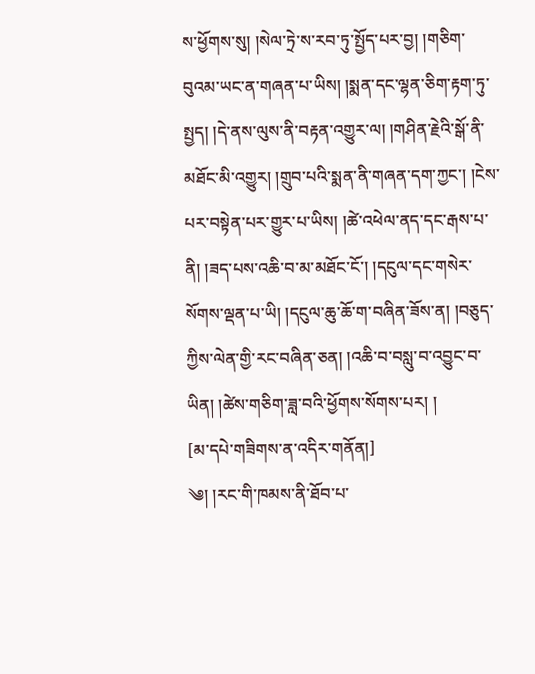ས་ཕྱོགས་སུ། །སེལ་ཏྲེ་ས་རབ་ཏུ་སྤྱོད་པར་བྱ། །གཅིག་བུའམ་ཡང་ན་གཞན་པ་ཡིས། །སྨན་དང་ལྷན་ཅིག་རྟག་ཏུ་སྤྱད། །དེ་ནས་ལུས་ནི་བརྟན་འགྱུར་ལ། །གཤིན་རྗེའི་སྒོ་ནི་མཐོང་མི་འགྱུར། །གྲུབ་པའི་སྨན་ནི་གཞན་དག་ཀྱང་། །ངེས་པར་བསྟེན་པར་གྱུར་པ་ཡིས། །ཚེ་འཕེལ་ནད་དང་རྒས་པ་ནི། །ཟད་པས་འཆི་བ་མ་མཐོང་ངོ་། །དངུལ་དང་གསེར་སོགས་ལྡན་པ་ཡི། །དངུལ་ཆུ་ཆོ་ག་བཞིན་ཟོས་ན། །བཅུད་ཀྱིས་ལེན་གྱི་རང་བཞིན་ཅན། །འཆི་བ་བསླུ་བ་འབྱུང་བ་ཡིན། །ཚེས་གཅིག་ཟླ་བའི་ཕྱོགས་སོགས་པར། །
[མ་དཔེ་གཟིགས་ན་འདིར་གནོན།]
༄། །རང་གི་ཁམས་ནི་ཐོབ་པ་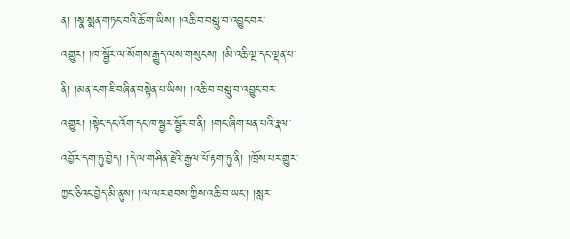ན། །སྣ་སྨན་གཏང་བའི་ཆོ་ག་ཡིས། །འཆི་བ་བསླུ་བ་འབྱུང་བར་འགྱུར། །ཁ་སྦྱོར་ལ་སོགས་རྒྱུད་ལས་གསུངས། །མི་འཆི་ལྔ་དང་ལྡན་པ་ནི། །མན་ངག་ཇི་བཞིན་བསྟེན་པ་ཡིས། །འཆི་བ་བསླུ་བ་འབྱུང་བར་འགྱུར། །སྟེང་དང་འོག་དང་ཁ་སྦྱར་སྦྱོར་བ་ནི། །གང་ཞིག་ཕན་པའི་རྣལ་འབྱོར་དག་ཏུ་བྱེད། །དེ་ལ་གཤིན་རྗེའི་རྒྱལ་པོ་རྟག་ཏུ་ནི། །ཁྲོས་པར་གྱུར་ཀྱང་ཅིའང་བྱེད་མི་ནུས། །ལ་ལར་ཐབས་ཀྱིས་འཆི་བ་ཡང་། །སླར་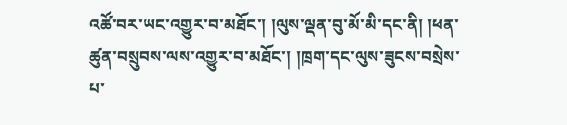འཚོ་བར་ཡང་འགྱུར་བ་མཐོང་། །ལུས་ལྡན་བུ་མོ་མི་དང་ནི། །ཕན་ཚུན་བསྲུབས་ལས་འགྱུར་བ་མཐོང་། །ཁྲག་དང་ལུས་ཟུངས་བསྲེས་པ་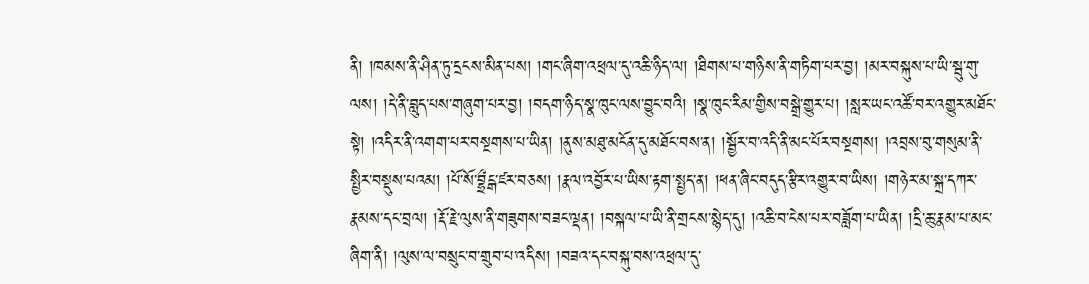ནི། །ཁམས་ནི་ཤིན་ཏུ་དྲངས་མིན་པས། །གང་ཞིག་འཕྲལ་དུ་འཆི་ཉིད་ལ། །ཐིགས་པ་གཉིས་ནི་གཏིག་པར་བྱ། །མར་བསྐུས་པ་ཡི་སྦུ་གུ་ལས། །དེ་ནི་བླུད་པས་གཞུག་པར་བྱ། །བདག་ཉིད་སྣ་ཁུང་ལས་བྱུང་བའི། །སྣ་ཁུང་རིམ་གྱིས་བསྒྲེ་གྱུར་པ། །སླར་ཡང་འཚོ་བར་འགྱུར་མཐོང་སྟེ། །འདིར་ནི་འགག་པར་བསྔགས་པ་ཡིན། །ནུས་མཐུ་མངོན་དུ་མཐོང་བས་ན། །སྦྱོར་བ་འདི་ནི་མང་པོར་བསྔགས། །འབྲས་བུ་གསུམ་ནི་སྤྱིར་བསྡུས་པའམ། །པོ་སོ་བྷྲྀངྒ་ཛར་བཅས། །རྣལ་འབྱོར་པ་ཡིས་རྟག་སྤྱད་ན། །ཕན་ཞིང་བདུད་རྩིར་འགྱུར་བ་ཡིས། །གཉེར་མ་སྐྲ་དཀར་རྣམས་དང་བྲལ། །རྡོ་རྗེ་ལུས་ནི་གཟུགས་བཟང་ལྡན། །བསྐལ་པ་ཡི་ནི་གྲངས་སྙེད་དུ། །འཆི་བ་ངེས་པར་བཟློག་པ་ཡིན། །དྲི་ཆུ་རྣམ་པ་མང་ཞིག་ནི། །ལུས་ལ་བསྲུང་བ་གྲུབ་པ་འདིས། །བཟའ་དང་བསྐུ་བས་འཕྲལ་དུ་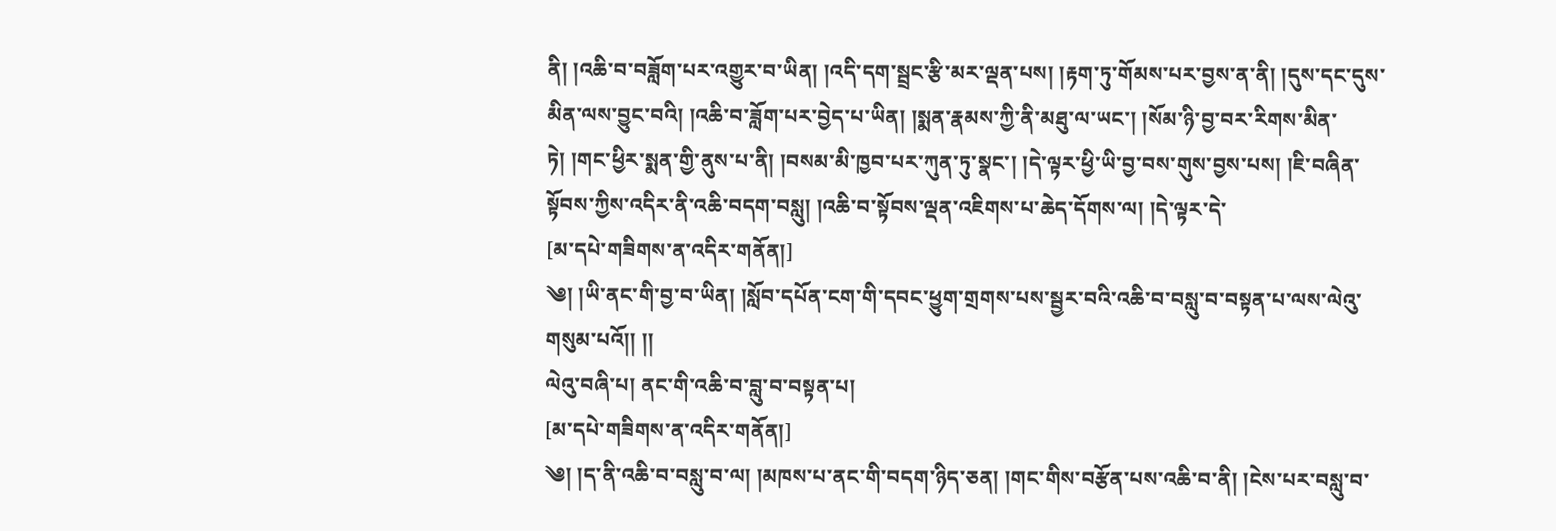ནི། །འཆི་བ་བཟློག་པར་འགྱུར་བ་ཡིན། །འདི་དག་སྦྲང་རྩི་མར་ལྡན་པས། །རྟག་ཏུ་གོམས་པར་བྱས་ན་ནི། །དུས་དང་དུས་མིན་ལས་བྱུང་བའི། །འཆི་བ་ཟློག་པར་བྱེད་པ་ཡིན། །སྨན་རྣམས་ཀྱི་ནི་མཐུ་ལ་ཡང་། །སོམ་ཉི་བྱ་བར་རིགས་མིན་ཏེ། །གང་ཕྱིར་སྨན་གྱི་ནུས་པ་ནི། །བསམ་མི་ཁྱབ་པར་ཀུན་ཏུ་སྣང་། །དེ་ལྟར་ཕྱི་ཡི་བྱ་བས་གུས་བྱས་པས། །ཇི་བཞིན་སྟོབས་ཀྱིས་འདིར་ནི་འཆི་བདག་བསླུ། །འཆི་བ་སྟོབས་ལྡན་འཇིགས་པ་ཆེད་དོགས་ལ། །དེ་ལྟར་དེ་
[མ་དཔེ་གཟིགས་ན་འདིར་གནོན།]
༄། །ཡི་ནང་གི་བྱ་བ་ཡིན། །སློབ་དཔོན་ངག་གི་དབང་ཕྱུག་གྲགས་པས་སྦྱར་བའི་འཆི་བ་བསླུ་བ་བསྟན་པ་ལས་ལེའུ་གསུམ་པའོ།། །།
ལེའུ་བཞི་པ། ནང་གི་འཆི་བ་བླུ་བ་བསྟན་པ།
[མ་དཔེ་གཟིགས་ན་འདིར་གནོན།]
༄། །ད་ནི་འཆི་བ་བསླུ་བ་ལ། །མཁས་པ་ནང་གི་བདག་ཉིད་ཅན། །གང་གིས་བརྩོན་པས་འཆི་བ་ནི། །ངེས་པར་བསླུ་བ་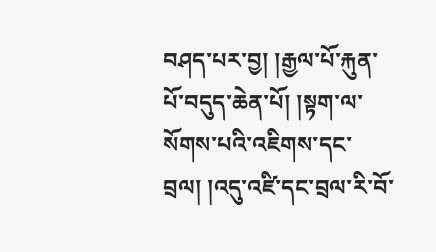བཤད་པར་བྱ། །རྒྱལ་པོ་རྐུན་པོ་བདུད་ཆེན་པོ། །སྟག་ལ་སོགས་པའི་འཇིགས་དང་བྲལ། །འདུ་འཛི་དང་བྲལ་རི་བོ་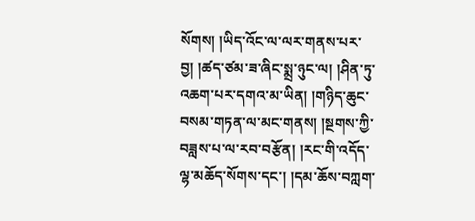སོགས། །ཡིད་འོང་ལ་ལར་གནས་པར་བྱ། །ཚད་ཙམ་ཟ་ཞིང་སྨྲ་ཉུང་ལ། །ཤིན་ཏུ་འཆག་པར་དགའ་མ་ཡིན། །གཉིད་ཆུང་བསམ་གཏན་ལ་མང་གནས། །སྔགས་ཀྱི་བཟླས་པ་ལ་རབ་བརྩོན། །རང་གི་འདོད་ལྷ་མཆོད་སོགས་དང་། །དམ་ཆོས་བཀླག་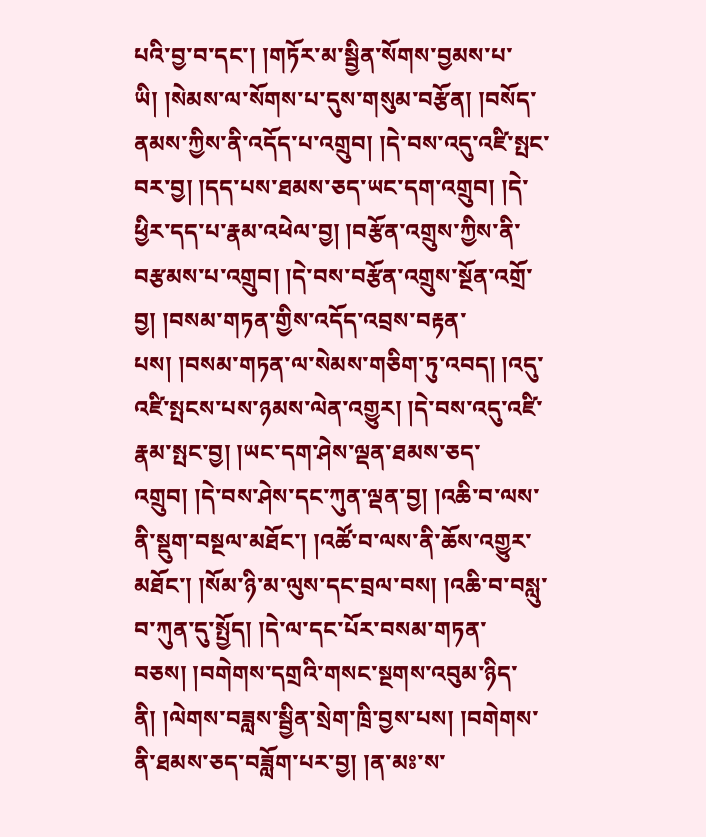པའི་བྱ་བ་དང་། །གཏོར་མ་སྦྱིན་སོགས་བྱམས་པ་ཡི། །སེམས་ལ་སོགས་པ་དུས་གསུམ་བརྩོན། །བསོད་ནམས་ཀྱིས་ནི་འདོད་པ་འགྲུབ། །དེ་བས་འདུ་འཛི་སྤང་བར་བྱ། །དད་པས་ཐམས་ཅད་ཡང་དག་འགྲུབ། །དེ་ཕྱིར་དད་པ་རྣམ་འཕེལ་བྱ། །བརྩོན་འགྲུས་ཀྱིས་ནི་བརྩམས་པ་འགྲུབ། །དེ་བས་བརྩོན་འགྲུས་སྔོན་འགྲོ་བྱ། །བསམ་གཏན་གྱིས་འདོད་འབྲས་བརྟན་པས། །བསམ་གཏན་ལ་སེམས་གཅིག་ཏུ་འབད། །འདུ་འཛི་སྤངས་པས་ཉམས་ལེན་འགྱུར། །དེ་བས་འདུ་འཛི་རྣམ་སྤང་བྱ། །ཡང་དག་ཤེས་ལྡན་ཐམས་ཅད་འགྲུབ། །དེ་བས་ཤེས་དང་ཀུན་ལྡན་བྱ། །འཆི་བ་ལས་ནི་སྡུག་བསྔལ་མཐོང་། །འཚོ་བ་ལས་ནི་ཆོས་འགྱུར་མཐོང་། །སོམ་ཉི་མ་ལུས་དང་བྲལ་བས། །འཆི་བ་བསླུ་བ་ཀུན་དུ་སྤྱོད། །དེ་ལ་དང་པོར་བསམ་གཏན་བཅས། །བགེགས་དགྲའི་གསང་སྔགས་འབུམ་ཉིད་ནི། །ལེགས་བཟླས་སྦྱིན་སྲེག་ཁྲི་བྱས་པས། །བགེགས་ནི་ཐམས་ཅད་བཟློག་པར་བྱ། །ན་མཿ་ས་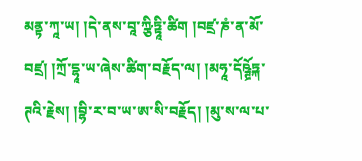མནྟ་ཀཱ་ཡ། །དེ་ནས་བཱ་ཀྩིཏྟཱི་ཚིག །བཛྲ་ཎཾ་ན་མོ་བཛྲ། །ཀྲོ་དྷཱ་ཡ་ཞེས་ཚིག་བརྗོད་ལ། །མཧཱ་དོཥྚྲོཏྐ་ཊའི་རྗེས། །བྷི་ར་བ་ཡ་ཨ་སི་བརྗོད། །མུ་ས་ལ་པ་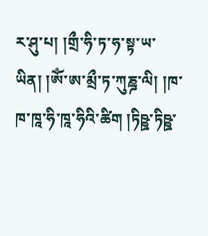ར་ཤུ་པ། །གྲྀ་ཧི་ཏ་ཧ་སྟ་ཡ་ཡིན། །ཨོཾ་ཨ་མྲྀ་ཏ་ཀུཎྜ་ལི། །ཁ་ཁ་ཁཱ་ཧི་ཁཱ་ཧིའི་ཚིག །ཏིཥྛ་ཏིཥྛ་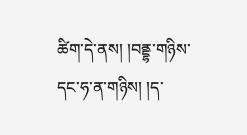ཚིག་དེ་ནས། །བནྡྷ་གཉིས་དང་ཧ་ན་གཉིས། །ད་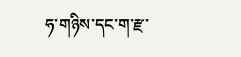ཧ་གཉིས་དང་ག་རྫ་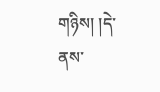གཉིས། །དེ་ནས་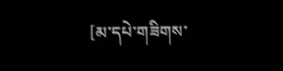[མ་དཔེ་གཟིགས་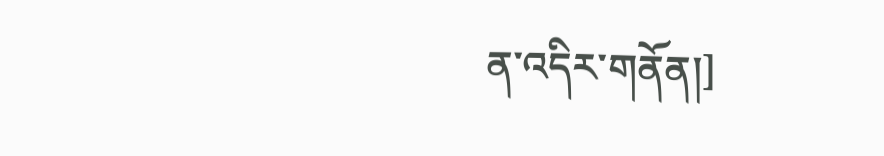ན་འདིར་གནོན།]